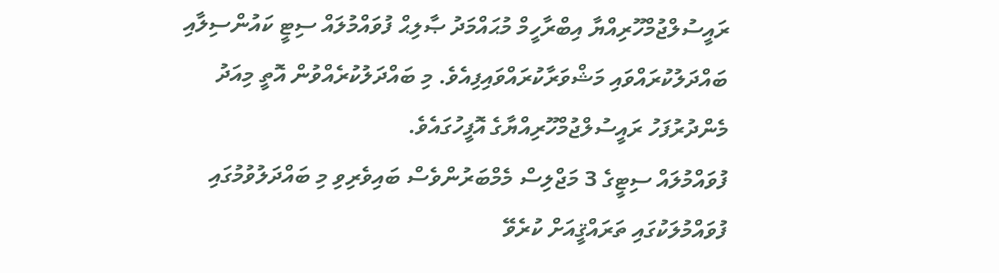ރައީސުލްޖުމްހޫރިއްޔާ އިބްރާހީމް މުޙައްމަދު ޞާލިޙް ފުވައްމުލައް ސިޓީ ކައުންސިލާއި ބައްދަލުކުރައްވައި މަޝްވަރާކުރައްވައިފިއެވެ. މި ބައްދަލުކުރެއްވުން އޮތީ މިއަދު މެންދުރުފަހު ރައީސުލްޖުމްހޫރިއްޔާގެ އޮފީހުގައެވެ.
ފުވައްމުލައް ސިޓީގެ 3 މަޖްލިސް މެމްބަރުންވެސް ބައިވެރިވި މި ބައްދަލުވުމުގައި ފުވައްމުލަކުގައި ތަރައްޤީއަށް ކުރެވޭ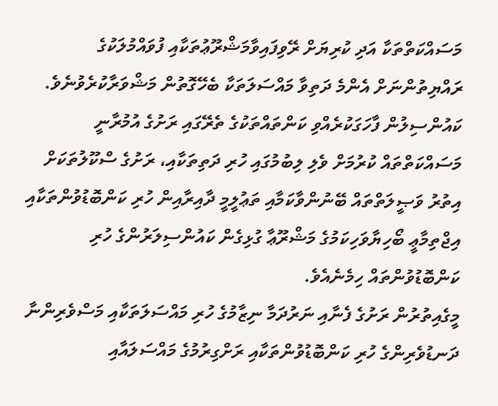މަސައްކަތްތަކާ އަދި ކުރިޔަށް ރޭވިފައިވާމަޝްރޫޢުތަކާއި ފުވައްމުލަކުގެ ރައްޔިތުންނަށް އެންމެ ދަތިވާ މައްސަލަތަކާ ބެހޭގޮތުން މަޝްވަރާކުރެވުނެވެ. ކައުންސިލުން ފާހަގަކުރެއްވި ކަންތައްތަކުގެ ތެރޭގައި ރަށުގެ އުމުރާނީ މަސައްކަތްތައް ކުރުމަށް ވެލި ލިބުމުގައި ހުރި ދަތިތަކާއި، ރަށުގެ ސްކޫލުތަކަށް އިތުރު ވަޞީލަތްތައް ބޭނުންވާކަމާއި ތަޢުލީމީ ދާއިރާއިން ހުރި ކަންބޮޑުވުންތަކާއި އިޖްތިމާޢީ ބޯހިޔާވަހިކަމުގެ މަޝްރޫޢާ ގުޅިގެން ކައުންސިލަރުންގެ ހުރި ކަންބޮޑުވުންތައް ހިމެނެއެވެ.
މީގެއިތުރުން ރަށުގެ ފެނާއި ނަރުދަމާ ނިޒާމުގެ ހުރި މައްސަލަތަކާއި މަސްވެރިންނާ ދަނޑުވެރިންގެ ހުރި ކަންބޮޑުވުންތަކާއި ރަށްގިރުމުގެ މައްސަލައާއި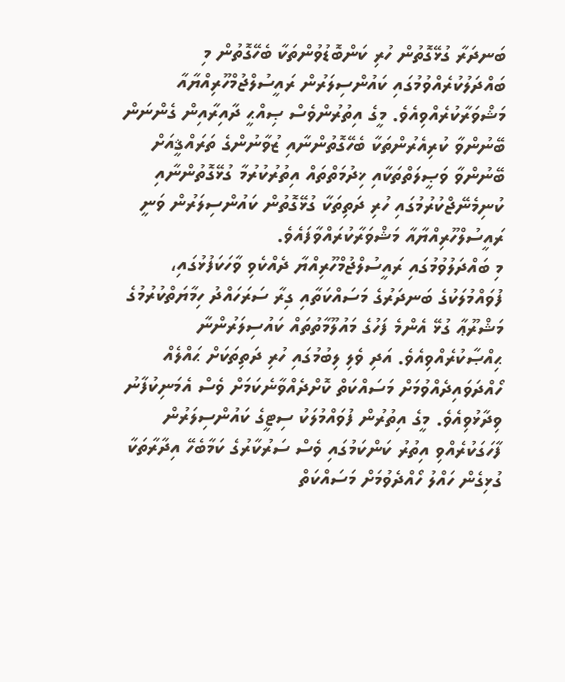ބަނދަރާ ގުޅޭގޮތުން ހުރި ކަންބޮޑުވުންތަކާ ބެހޭގޮތުން މި ބައްދަލުކުރެއްވުމުގައި ކައުންސިލަރުން ރައީސުލްޖުމްހޫރިއްޔާއާ މަޝްވަރާކުރެއްވިއެވެ. މީގެ އިތުރުންވެސް ޞިއްޙީ ދާއިރާއިން ގެންނަން ބޭނުންވާ ކުރިއެރުންތަކާ ބެހޭގޮތުންނާއި ޒުވާނުންގެ ތަރައްޤީއަށް ބޭނުންވާ ވަޞީލަތްތަކާއި ޚިދުމަތްތައް އިތުރުކުރުމާ ގުޅޭގޮތުންނާއި ކުނިމެނޭޖްކުރުމުގައި ހުރި ދަތިތަކާ ގުޅޭގޮތުން ކައުންސިލަރުން ވަނީ ރައީސުލްހޫރިއްޔާއާ މަޝްވަރާކުރައްވާފައެވެ.
މި ބައްދަލުވުމުގައި ރައީސުލްޖުމްހޫރިއްޔާ ދެއްކެވި ވާހަކަފުޅުގައި، ފުވައްމުލަކުގެ ބަނދަރުގެ މަސައްކަތާއި ގިރާ ސަރަހައްދު ހިމާޔަތްކުރުމުގެ މަޝްރޫޢާ ގުޅޭ އެންމެ ފަހުގެ މައުލޫމާތުތައް ކައުސިލަރުންނާ ޙިއްޞާކުރެއްވިއެވެ. އަދި ވެލި ލިބުމުގައި ހުރި ދަތިތަކަށް ޙައްލެއް ހޯއްދަވައިދެއްވުމަށް މަސައްކަތް ކޮށްދެއްވާނެކަމަށް ވެސް އެމަނިކުފާނު ވިދާޅުވިއެވެ. މީގެ އިތުރުން ފުވައްމުލަކު ސިޓީގެ ކައުންސިލަރުން ފާހަގަކުރެއްވި އިތުރު ކަންކަމުގައި ވެސް ސަރުކާރުގެ ކަމާބެހޭ އިދާރާތަކާ ގުޅިގެން ހައްލު ހޯއްދެވުމަށް މަސައްކަތް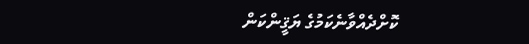ކޮށްދެއްވާނެކަމުގެ ޔަޤީންކަން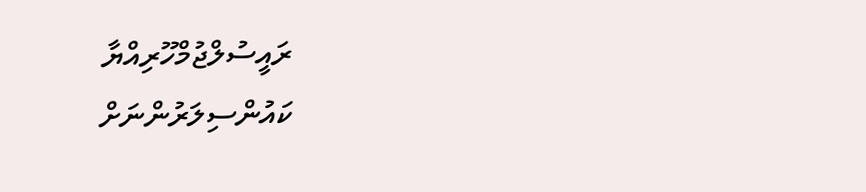ރައީސުލްޖުމްހޫރިއްޔާ ކައުންސިލަރުންނަށް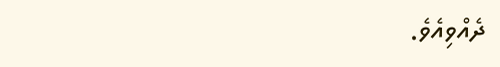ދެއްވިއެވެ.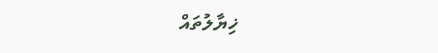ޚިޔާލުތައް